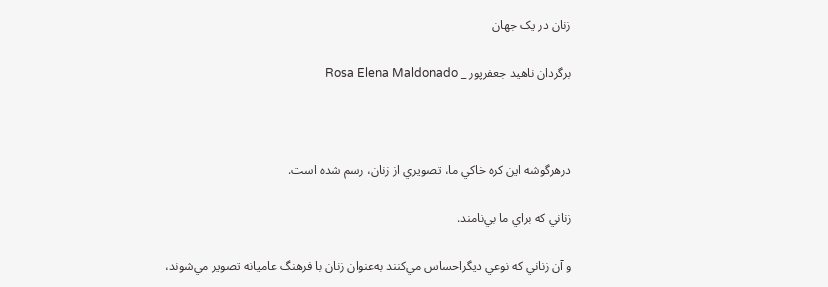زنان در يک جهان

برگردان ناهيد جعفرپور _ Rosa Elena Maldonado



درهرگوشه اين کره خاکي ما، تصويري از زنان، رسم شده است.

زناني که براي ما بي‌نامند.

و آن زناني که نوعي ديگراحساس مي‌‌کنند به‌عنوان زنان با فرهنگ عاميانه تصوير مي‌شوند،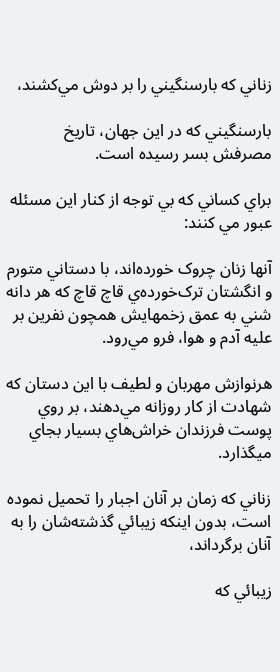زناني که بارسنگيني را بر دوش مي‌کشند،

بارسنگيني که در اين جهان، تاريخ مصرفش بسر رسيده است.

براي کساني که بي توجه از کنار اين مسئله عبور مي کنند:

آنها زنان چروک خورده‌اند، با دستاني متورم و انگشتان ترک‌خورده‌‌ي قاچ قاچ که هر دانه شني به عمق زخمهايش همچون نفرين بر عليه آدم و هوا، فرو مي‌رود.

هرنوازش مهربان و لطيف با اين دستان که شهادت از کار روزانه مي‌دهند، بر روي پوست فرزندان خراش‌هاي بسيار بجاي ميگذارد.

زناني که زمان بر آنان اجبار را تحميل نموده است، بدون اينکه زيبائي گذشته‌شان را به آنان برگرداند،

زيبائي که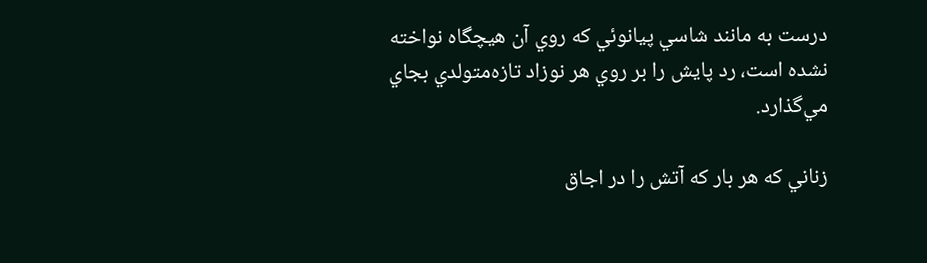درست به مانند شاسي پيانوئي که روي آن هيچگاه نواخته نشده است، رد پايش را بر روي هر نوزاد تازه‌متولدي بجاي مي‌گذارد.

زناني که هر بار که آتش را در اجاق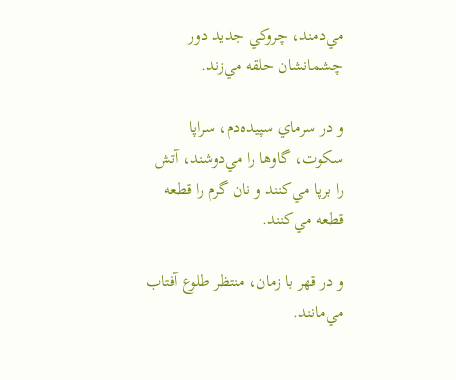مي‌دمند، چروکي جديد دور چشمانشان حلقه مي‌زند.

و در سرماي سپيده‌دم، سراپا سکوت، گاوها را مي‌دوشند، آتش را برپا مي‌کنند و نان گرم را قطعه قطعه مي‌کنند.

و در قهر با زمان، منتظر طلوع آفتاب مي‌مانند.